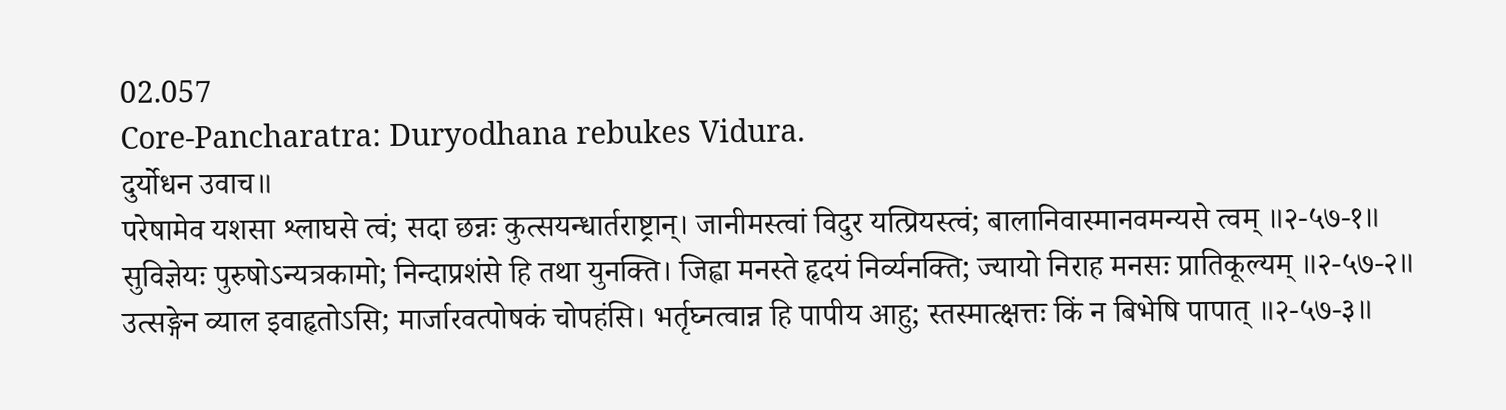02.057
Core-Pancharatra: Duryodhana rebukes Vidura.
दुर्योधन उवाच॥
परेषामेव यशसा श्लाघसे त्वं; सदा छन्नः कुत्सयन्धार्तराष्ट्रान्। जानीमस्त्वां विदुर यत्प्रियस्त्वं; बालानिवास्मानवमन्यसे त्वम् ॥२-५७-१॥
सुविज्ञेयः पुरुषोऽन्यत्रकामो; निन्दाप्रशंसे हि तथा युनक्ति। जिह्वा मनस्ते हृदयं निर्व्यनक्ति; ज्यायो निराह मनसः प्रातिकूल्यम् ॥२-५७-२॥
उत्सङ्गेन व्याल इवाहृतोऽसि; मार्जारवत्पोषकं चोपहंसि। भर्तृघ्नत्वान्न हि पापीय आहु; स्तस्मात्क्षत्तः किं न बिभेषि पापात् ॥२-५७-३॥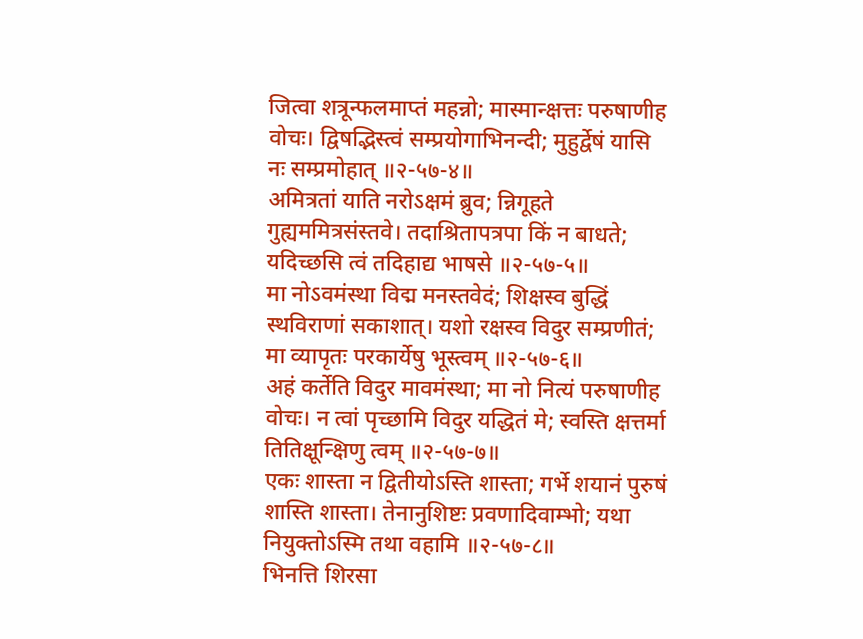जित्वा शत्रून्फलमाप्तं महन्नो; मास्मान्क्षत्तः परुषाणीह वोचः। द्विषद्भिस्त्वं सम्प्रयोगाभिनन्दी; मुहुर्द्वेषं यासि नः सम्प्रमोहात् ॥२-५७-४॥
अमित्रतां याति नरोऽक्षमं ब्रुव; न्निगूहते गुह्यममित्रसंस्तवे। तदाश्रितापत्रपा किं न बाधते; यदिच्छसि त्वं तदिहाद्य भाषसे ॥२-५७-५॥
मा नोऽवमंस्था विद्म मनस्तवेदं; शिक्षस्व बुद्धिं स्थविराणां सकाशात्। यशो रक्षस्व विदुर सम्प्रणीतं; मा व्यापृतः परकार्येषु भूस्त्वम् ॥२-५७-६॥
अहं कर्तेति विदुर मावमंस्था; मा नो नित्यं परुषाणीह वोचः। न त्वां पृच्छामि विदुर यद्धितं मे; स्वस्ति क्षत्तर्मा तितिक्षून्क्षिणु त्वम् ॥२-५७-७॥
एकः शास्ता न द्वितीयोऽस्ति शास्ता; गर्भे शयानं पुरुषं शास्ति शास्ता। तेनानुशिष्टः प्रवणादिवाम्भो; यथा नियुक्तोऽस्मि तथा वहामि ॥२-५७-८॥
भिनत्ति शिरसा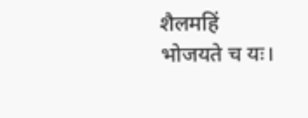शैलमहिं भोजयते च यः।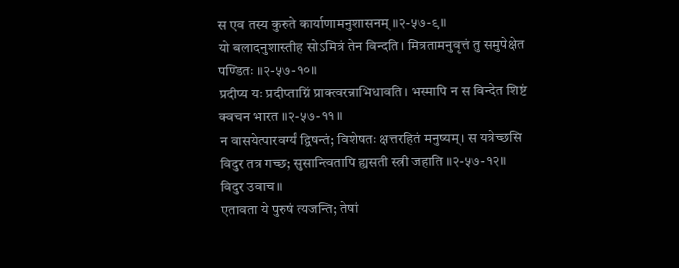स एव तस्य कुरुते कार्याणामनुशासनम् ॥२-५७-९॥
यो बलादनुशास्तीह सोऽमित्रं तेन विन्दति। मित्रतामनुवृत्तं तु समुपेक्षेत पण्डितः ॥२-५७-१०॥
प्रदीप्य यः प्रदीप्ताग्निं प्राक्त्वरन्नाभिधावति। भस्मापि न स विन्देत शिष्टं क्वचन भारत ॥२-५७-११॥
न वासयेत्पारवर्ग्यं द्विषन्तं; विशेषतः क्षत्तरहितं मनुष्यम्। स यत्रेच्छसि विदुर तत्र गच्छ; सुसान्त्वितापि ह्यसती स्त्री जहाति ॥२-५७-१२॥
विदुर उवाच॥
एतावता ये पुरुषं त्यजन्ति; तेषां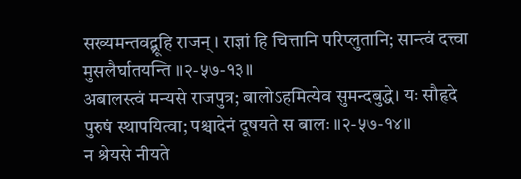सख्यमन्तवद्ब्रूहि राजन्। राज्ञां हि चित्तानि परिप्लुतानि; सान्त्वं दत्त्वा मुसलैर्घातयन्ति ॥२-५७-१३॥
अबालस्त्वं मन्यसे राजपुत्र; बालोऽहमित्येव सुमन्दबुद्धे। यः सौहृदे पुरुषं स्थापयित्वा; पश्चादेनं दूषयते स बालः ॥२-५७-१४॥
न श्रेयसे नीयते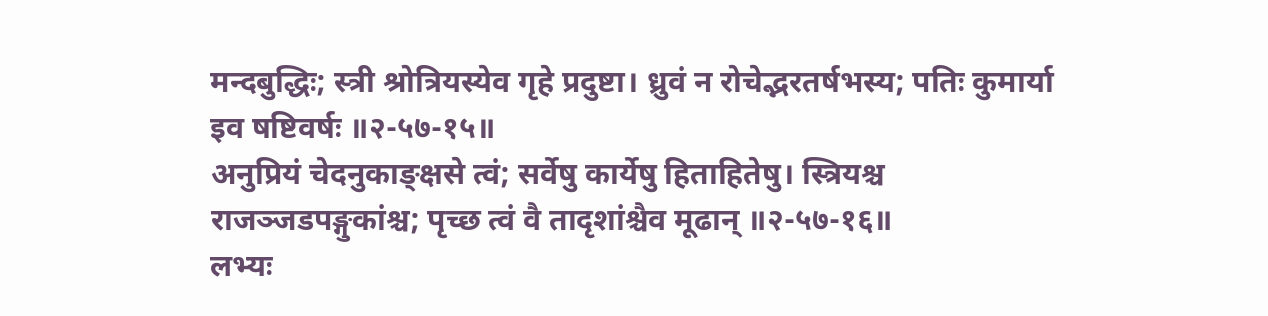मन्दबुद्धिः; स्त्री श्रोत्रियस्येव गृहे प्रदुष्टा। ध्रुवं न रोचेद्भरतर्षभस्य; पतिः कुमार्या इव षष्टिवर्षः ॥२-५७-१५॥
अनुप्रियं चेदनुकाङ्क्षसे त्वं; सर्वेषु कार्येषु हिताहितेषु। स्त्रियश्च राजञ्जडपङ्गुकांश्च; पृच्छ त्वं वै तादृशांश्चैव मूढान् ॥२-५७-१६॥
लभ्यः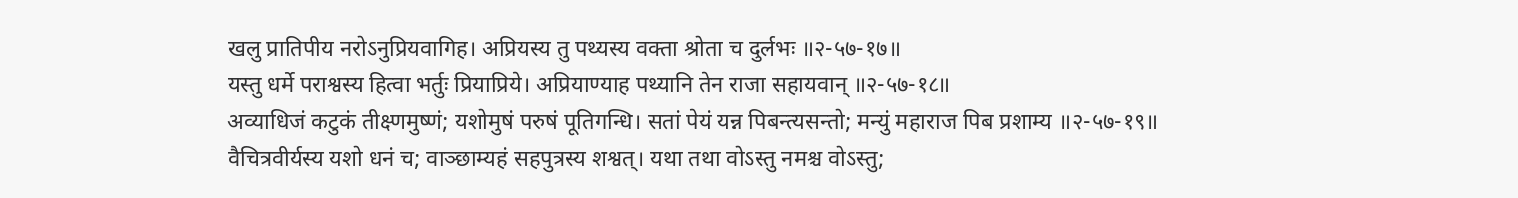खलु प्रातिपीय नरोऽनुप्रियवागिह। अप्रियस्य तु पथ्यस्य वक्ता श्रोता च दुर्लभः ॥२-५७-१७॥
यस्तु धर्मे पराश्वस्य हित्वा भर्तुः प्रियाप्रिये। अप्रियाण्याह पथ्यानि तेन राजा सहायवान् ॥२-५७-१८॥
अव्याधिजं कटुकं तीक्ष्णमुष्णं; यशोमुषं परुषं पूतिगन्धि। सतां पेयं यन्न पिबन्त्यसन्तो; मन्युं महाराज पिब प्रशाम्य ॥२-५७-१९॥
वैचित्रवीर्यस्य यशो धनं च; वाञ्छाम्यहं सहपुत्रस्य शश्वत्। यथा तथा वोऽस्तु नमश्च वोऽस्तु;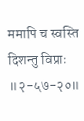ममापि च स्वस्ति दिशन्तु विप्राः ॥२-५७-२०॥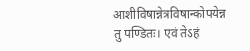आशीविषान्नेत्रविषान्कोपयेन्न तु पण्डितः। एवं तेऽहं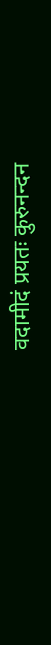वदामीदं प्रयतः कुरुनन्दन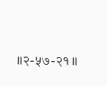॥२-५७-२१॥